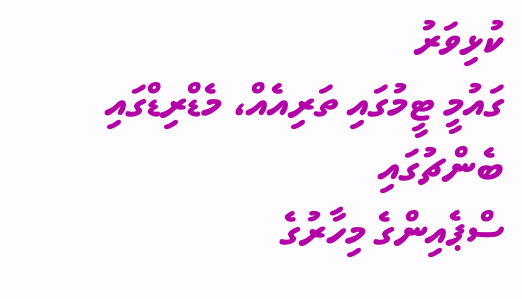ކުޅިވަރު
ގައުމީ ޓީމުގައި ތަރިއެއް، މެޑްރިޑްގައި ބެންޗުގައި
ސްޕެއިންގެ މިހާރުގެ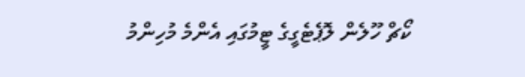ކޯޗް ހޫލެން ލޮޕެޓެގީގެ ޓީމުގައި އެންމެ މުހިންމު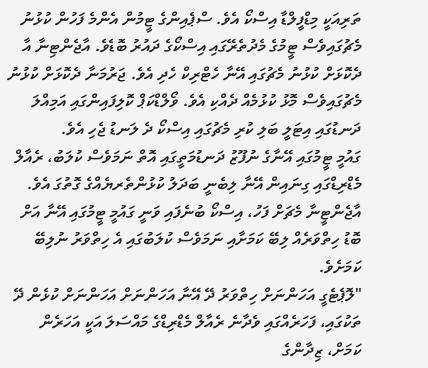ތަރިއަކީ މިޑްފީލްޑާ އިސްކޯ އެވެ. ސްޕެއިންގެ ޓީމުން އެންމެ ފަހުން ކުޅުނު މެޗުގައިވެސް ޓީމުގެ މެދުތެރޭގައި އިސްކޯގެ ދައުރު ބޮޑެވެ. އާޖެންޓިނާ އާ ދެކޮޅަށް ކުޅުނު މެޗުގައި އޭނާ ހެޓްރިކް ހެދި އެވެ. ޖަރުމަނާ ދެކޮޅަށް ކުޅުނު މެޗުގައިވެސް މޮޅު ކުޅުމެއް ދެއްކި އެވެ. ވޯލްޑްކަޕް ކޮލިފައިންގައި އަމިއްލަ ދަނޑުގައި އިޓަލީ ބަލި ކުރި މެޗުގައި އިސްކޯ ދެ ލަނޑު ޖެހި އެވެ.
ގައުމީ ޓީމުގައި އޭނާގެ ނުފޫޒު ދަނޑުމަތީގައި އޮތް ނަމަވެސް ކުލަބު، ރެއާލް މެޑްރިޑްގައި ގިނައިން އޭނާ ލިބެނީ ބަދަލު ކުޅުންތެރޔެއްގެ ގޮތުގަ އެވެ. އާޖެންޓީނާ މެޗަށް ފަހު، އިސްކޯ ބުނެފައި ވަނީ ގައުމީ ޓީމުގައި އޭނާ އަށް ބޮޑު ހިތްވަރެއް ލިބޭ ކަމަށާއި ނަމަވެސް ކުލަބުގައި އެ ހިތްވަރު ނުލިބޭ ކަމަށެވެ.
"ލޮޕެޓެގީ އަހަންނަށް ހިތްވަރު ދޭ އޭނާ އަހަންނަށް އަހަންނަށް ކުޅެން ދޭ ތަކުގައި، ފަހަރެއްގައި ވެދާނެ ރެއާލް މެޑްރިޑްގެ މައްސަލަ އަކީ އަހަރެން ކަމަށް، ޒިދާންގެ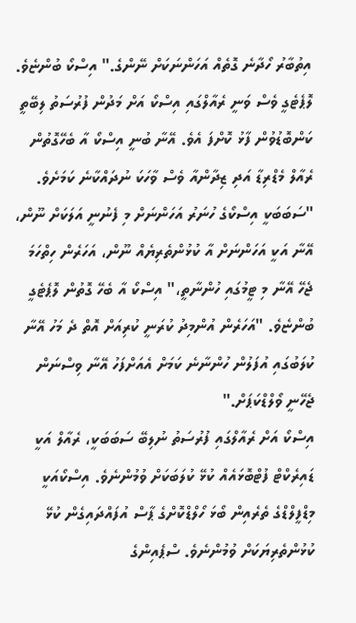އިތުބާރު ހޯދާނެ ގޮތެއް އަހަންނަކަށް ނޭންގެ." އިސްކޯ ބުންޏެވެ.
ލޮޕެޓެގީ ވެސް ވަނީ ރެއާލްގައި އިސްކޯ އަށް މަދުން ފުރުސަތު ލިބޭތީ ކަންބޮޑުވުން ފާޅު ކޮށްފަ އެވެ. އޭނާ ބުނީ އިސްކޯ އާ ބެހޭގޮތުން ރެއާލް މެޑްރިޑާ އަދި ޒިދާންއާ ވެސް ވާހަކަ ނުދައްކާނެ ކަމަށެވެ.
"ސަބަބަކީ އިސްކޯގެ ހުނަރު އަހަންނަށް މި ފެނުނީ އަލަކަށް ނޫން، އޭނާ އަކީ އަހަންނަށް އާ ކުޅުންތެރިޔެއް ނޫން، އަހަރެން ހިތްހަމަ ޖެހޭ އޭނާ މި ޓީމުގައި ހުންނާތީ،" އިސްކޯ އާ ބެހޭ ގޮތުން ލޮޕެޓެގީ ބުންޏެވެ. "އަހަރެން އުންމިދު ކުރަނީ ކުރިއަށް އޮތް ދެ މަހު އޭނާ ކުލަބުގައި އުފަލުން ހުންނާނެ ކަމަށް އެއަށްފަހު އޭނާ ވިސްނަން ޖެހޭނީ ވޯލްޑްކަޕަށް."
އިސްކޯ އަށް ރެއާލްގައި ފުރުސަތު ނުލިބޭ ސަބަބަކީ، ރެއާލް އަކީ ޑައިރެކްޓް ފުޓްބޮޅައެއް ކުޅޭ ކުލަބަކަށް ވުމުންނެވެ. އިސްކޯއަކީ މިޑްފީލްޑްގެ ތެރެއިން ބޯޅަ ހޯލްޑްކޮށްގެ ޕާސް އުފައްދައިގެން ކުޅޭ ކުޅުންތެރިޔަކަށް ވުމުންނެވެ. ސްޕެއިންގެ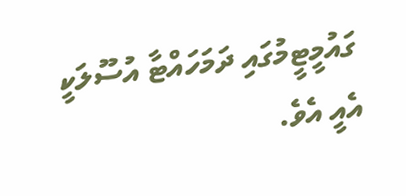ގައުމީޓީމުގައި ދަމަހައްޓާ އުސޫލަކީ އެއީ އެވެ.